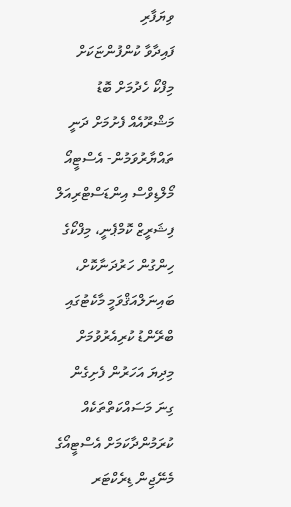ވިޔަފާރި
ފައިދާވާ ކުންފުންޏަކަށް މިފްކޯ ހެދުމަށް ބޮޑު މަޝްރޫއެއް ފެށުމަށް ދަނީ ތައްޔާރުވަމުން- އެސްޓީއޯ
މޯލްޑިވްސް އިންޑަސްޓްރިއަލް ފިޝަރީޒް ކޮމްޕެނީ، މިފްކޯގެ ހިންގުން ހަރުދަނާކޮށް، ބައިނަލްއަޤްވަމީ މާކެޓުގައި ބްރޭންޑު ކުރިއެރުވުމަށް މިދިޔަ އަހަރުން ފެށިގެން ގިނަ މަސައްކަތްތަކެއް ކުރަމުންދާކަމަށް އެސްޓީއޯގެ މެނޭޖިން ޑިރެކްޓަރ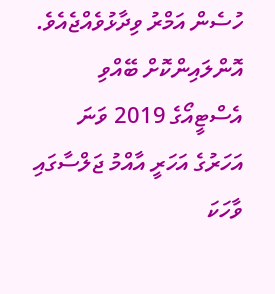ހުސެން އަމްރު ވިދާޅުވެއްޖެއެވެ.
އޮންލައިންކޮށް ބޭއްވި އެސްޓީއޯގެ 2019 ވަނަ އަހަރުގެ އަހަރީ އާއްމު ޖަލްސާގައި ވާހަކަ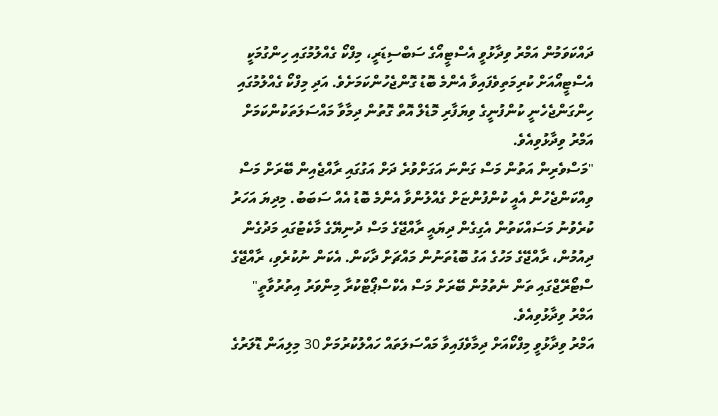ދައްކަވަމުން އަމްރު ވިދާޅުވީ އެސްޓީއޯގެ ސަބްސިޑަރީ، މިފްކޯ ގެއްލުމުގައި ހިންގުމަކީ އެސްޓީއޯއަށް ކުރިމަތިވެފައިވާ އެންމެ ބޮޑު ގޮންޖެހުންކަމަށެވެ. އަދި މިފްކޯ ގެއްލުމުގައި ހިންގަންޖެހެނީ ކުންފުނީގެ ވިޔަފާރި މޮޑެލް އޮތް ގޮތުން ދިމާވާ މައްސަލަތަކުންކަމަށް އަމްރު ވިދާޅުވިއެވެ.
"މަސްވެރިން އަތުން މަސް ގަންނަ އަގަށްވުރެ ދަށް އަގުގައި ރާއްޖެއިން ބޭރަށް މަސް ވިއްކަންޖެހުން އެއީ ކުންފުންޏަށް ގެއްލުންވާ އެންމެ ބޮޑު އެއް ސަބަބު. މިދިޔަ އަހަރު ކުރެވުނު މަސައްކަތުން އެގިގެން ދިޔައީ ރާއްޖޭގެ މަސް ދުނިޔޭގެ މާކެޓުގައި މަދުގެން ދިއުމުން، ރާއްޖޭގެ މަހުގެ އަގު ބޮޑުތަނުން މައްޗަށް ދާކަން. އެކަން ނުކުރެވި، ރާއްޖޭގެ ސްޓޯރޭޖްގައި ތަން ނެތުމުން ބޭރަށް މަސް އެކްސްޕޯޓްކުރާ މިންވަރު އިތުރުވާތީ" އަމްރު ވިދާޅުވިއެވެ.
އަމްރު ވިދާޅުވީ މިފްކޯއަށް ދިމާވެފައިވާ މައްސަލަތައް ހައްލުކުރުމަށް 30 މިލިއަން ޑޮލަރުގެ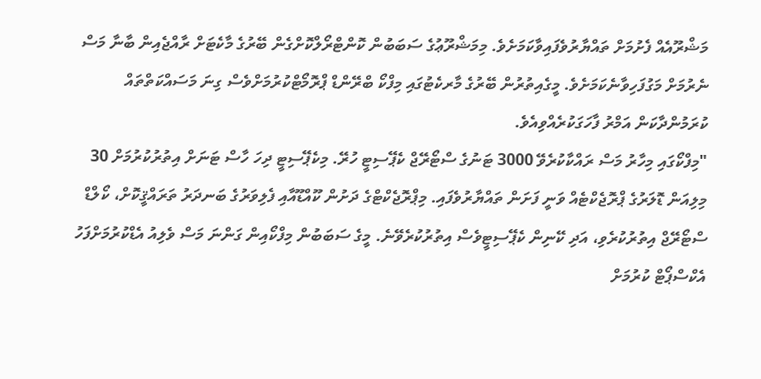މަޝްރޫއެއް ފެށުމަށް ތައްޔާރުވެފައިވާކަމަށެވެ. މިމަޝްރޫޢުގެ ސަބަބުން ކޮންޓްރޯލްކޮށްގެން ބޭރުގެ މާކެޓަށް ރާއްޖެއިން ބާނާ މަސް ނެރުމަށް މަގުފަހިވާނެކަމަށެވެ. މީގެއިތުރުން ބޭރުގެ މާރކެޓުގައި މިފްކޯ ބްރޭންޑް ޕްރޮމޯޓްކުރުމަށްވެސް ގިނަ މަސައްކަތްތައް ކުރަމުންދާކަން އަމްރު ފާހަގަކުރެއްވިއެވެ.
"މިފްކޯގައި މިހާރު މަސް ރައްކާކުރެވޭ 3000 ޓަނުގެ ސްޓޯރޭޖް ކެޕޭސިޓީ ހުރޭ. މިކެޕޭސިޓީ ދިހަ ހާސް ޓަނަށް އިތުރުކުރުމަށް 30 މިލިއަން ޑޮލަރުގެ ޕްރޮޖެކްޓެއް ވަނީ ފަށަން ތައްޔާރުވެފައި. މިޕްރޮޖެކްޓްގެ ދަށުން ކޫއްޑޫއާއި ފެލިވަރުގެ ބަނދަރު ތަރައްޤީކޮށް، ކޯލްޑް ސްޓޯރޭޖް އިތުރުކުރެވި، އަދި ކޭނިން ކެޕޭސިޓީވެސް އިތުރުކުރެވޭނެ. މީގެ ސަބަބުން މިފްކޯއިން ގަންނަ މަސް ވެލިއު އެޑްކުރުމަށްފަހު އެކްސްޕޯޓް ކުރުމަށް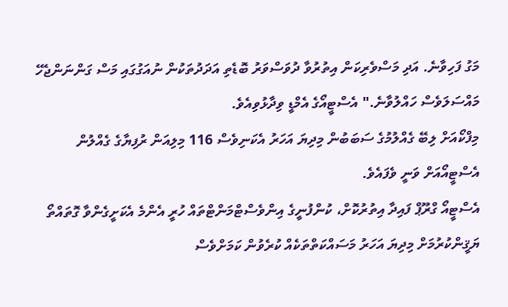މަގު ފަހިވާނެ. އަދި މަސްވެރިކަން އިތުރުވާ ދުވަސްވަރު ބޮޑެތި އަދަދުތަކުން ނުއަގުގައި މަސް ގަންނަންޖެހޭ މައްސަލަވެސް ހައްލުވާނެ." އެސްޓީއޯގެ އެމްޑީ ވިދާޅުވިއެވެ.
މިފްކޯއަށް ލިބޭ ގެއްލުމުގެ ސަބަބުން މިދިޔަ އަހަރު އެކަނިވެސް 116 މިލިއަން ރުފިޔާގެ ގެއްލުން އެސްޓީއޯއަށް ވަނީ ވެފައެވެ.
އެސްޓީއޯ ގްރޫޕް ފައިދާ އިތުރުކޮށް، ކުންފުނީގެ އިންވެސްޓްމަންޓްތައް ހުރީ އެންމެ އެކަށީގެންވާ ގޮތައްތޯ ޔަޤީންކުރުމަށް މިދިޔަ އަހަރު މަސައްކަތްތަކެއް ކުރެވުން ކަމަށްވެސް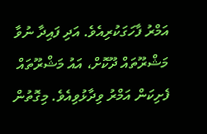އަމްރު ފާހަގަކުރިއެވެ. އަދި ފައިދާ ނުވާ މަޝްރޫތައް ދޫކޮށް، އައު މަޝްރޫތައް ފެށިކަން އަމްރު ވިދާޅުވިއެވެ. މިގޮތުން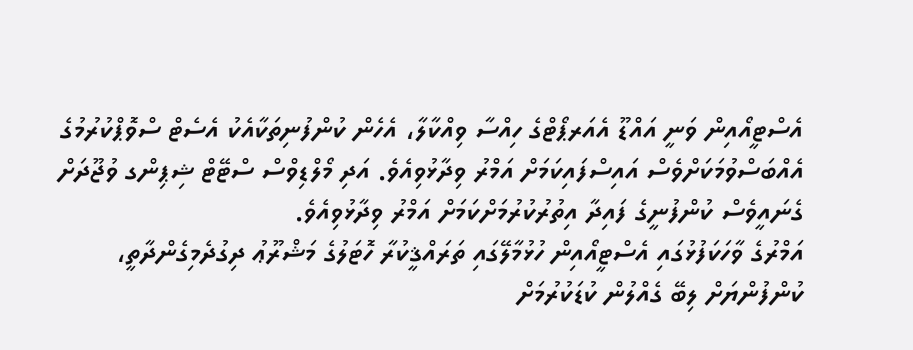އެސްޓީއޯއިން ވަނީ އައްޑޫ އެއަރޕޯޓްގެ ހިއްސާ ވިއްކާލާ، އެހެން ކުންފުނިތަކާއެކު އެސެޓް ސްވޮޕްކުރުމުގެ އެއްބަސްވުމަކަށްވެސް އައިސްފައިކަމަށް އަމްރު ވިދާޅުވިއެވެ. އަދި މޯލްޑިވްސް ސްޓޭޓް ޝިޕިންގ ވުޖޫދަށް ގެނައީވެސް ކުންފުނީގެ ފައިދާ އިތުރުކުރުމަށްކަމަށް އަމްރު ވިދާޅުވިއެވެ.
އަމްރުގެ ވާހަކަފުޅުގައި އެސްޓީއޯއިން ހުޅުމާލޭގައި ތަރައްޤީކުރާ ހޮޓަލުގެ މަޝްރޫޢު ދިގުދެމިގެންދާތީ، ކުންފުންޔަށް ލިބޭ ގެއްލުން ކުޑަކުރުމަށް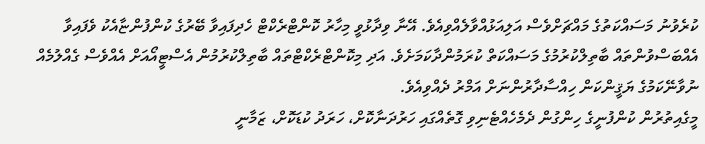ކުރެވުނު މަސައްކަތުގެ މައްޗަށްވެސް އަލިއަޅުއްވާލެއްވިއެވެ. އޭނާ ވިދާޅުވީ މިހާރު ކޮންޓްރެކްޓް ހެދިފައިވާ ބޭރުގެ ކުންފުންޏާއެކު ވެފައިވާ އެއްބަސްވުންތައް ބާތިލްކުރުމުގެ މަސައްކަތް ކުރަމުންދާކަމަށެވެ. އަދި މިކޮންޓްރެކްޓްތައް ބާތިލްކުރުމުން އެސްޓީއޯއަށް އެއްވެސް ގެއްލުމެއް ނުވާނޭކަމުގެ ޔަޤީންކަން ހިއްސާދާރުންނަށް އަމްރު ދެއްވިއެވެ.
މީގެއިތުރުން ކުންފުނީގެ ހިންގުން ދެމެހެއްޓެނިވި ގޮތެއްގައި ހަރުދަނާކޮށް، ހަރަދު ކުޑަކޮށް، ޒަމާނީ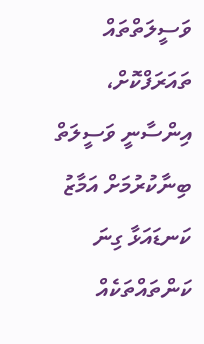ވަސީލަތްތައް ތައަރަފްކޮށް، އިންސާނީ ވަސީލަތް ބިނާކުރުމަށް އަމާޒު ކަނޑައަޅާ ގިނަ ކަންތައްތަކެއް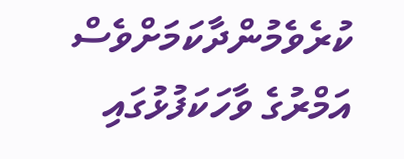ކުރެވެމުންދާކަމަށްވެސް އަމްރުގެ ވާހަކަފުޅުގައި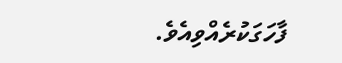ފާހަގަކުރެއްވިއެވެ.